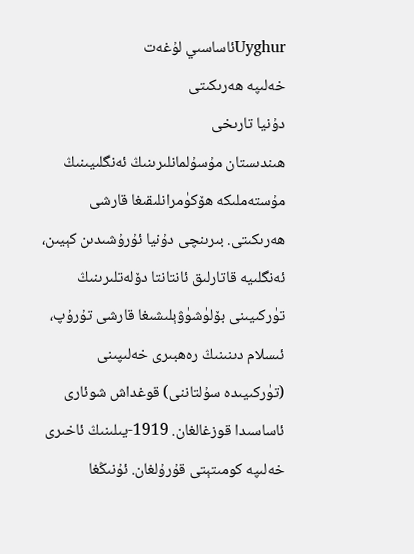Uyghurئاساسىي لۇغەت
خەلىپە ھەرىكىتى
دۇنيا تارىخى
ھىندىستان مۇسۇلمانلىرىنىڭ ئەنگلىيىنىڭ مۇستەملىكە ھۆكۈمرانلىقىغا قارشى ھەرىكىتى. بىرىنچى دۇنيا ئۇرۇشىدىن كېيىن، ئەنگلىيە قاتارلىق ئانتانتا دۆلەتلىرىنىڭ تۈركىيىنى بۆلۈشۈۋېلىشىغا قارشى تۇرۇپ، ئىسلام دىنىنىڭ رەھبىرى خەلىپىنى (تۈركىيىدە سۇلتاننى) قوغداش شوئارى ئاساسىدا قوزغالغان. 1919-يىلىنىڭ ئاخىرى خەلىپە كومىتېتى قۇرۇلغان. ئۇنىڭغا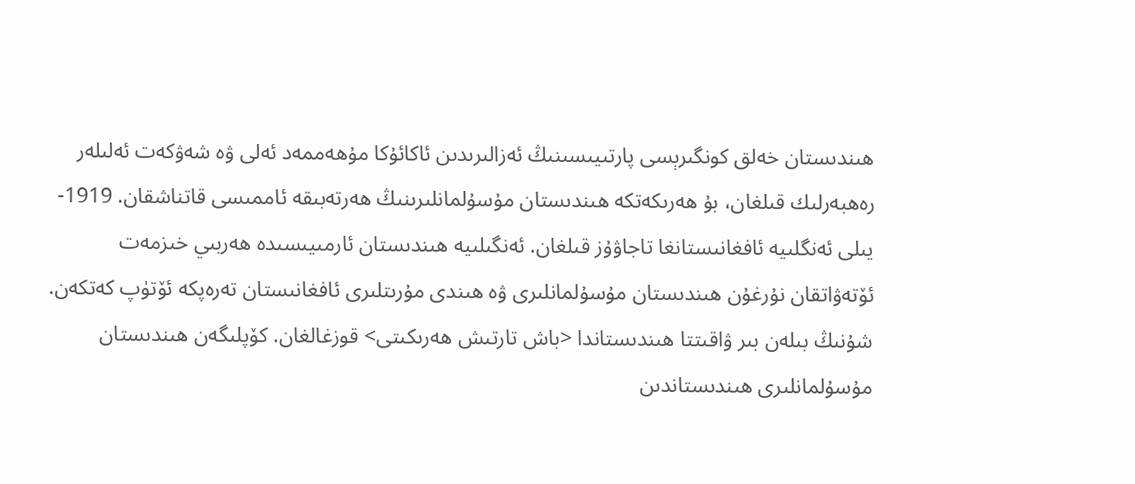ھىندىستان خەلق كونگىرېسى پارتىيىسىنىڭ ئەزالىرىدىن ئاكائۇكا مۇھەممەد ئەلى ۋە شەۋكەت ئەلىلەر رەھبەرلىك قىلغان، بۇ ھەرىكەتكە ھىندىستان مۇسۇلمانلىرىنىڭ ھەرتەبىقە ئاممىسى قاتناشقان. 1919-يىلى ئەنگلىيە ئافغانىستانغا تاجاۋۇز قىلغان. ئەنگىلىيە ھىندىستان ئارمىيىسىدە ھەربىي خىزمەت ئۆتەۋاتقان نۇرغۇن ھىندىستان مۇسۇلمانلىرى ۋە ھىندى مۇرىتلىرى ئافغانىستان تەرەپكە ئۆتۈپ كەتكەن. شۇنىڭ بىلەن بىر ۋاقىتتا ھىندىستاندا <باش تارتىش ھەرىكىتى> قوزغالغان. كۆپلىگەن ھىندىستان مۇسۇلمانلىرى ھىندىستاندىن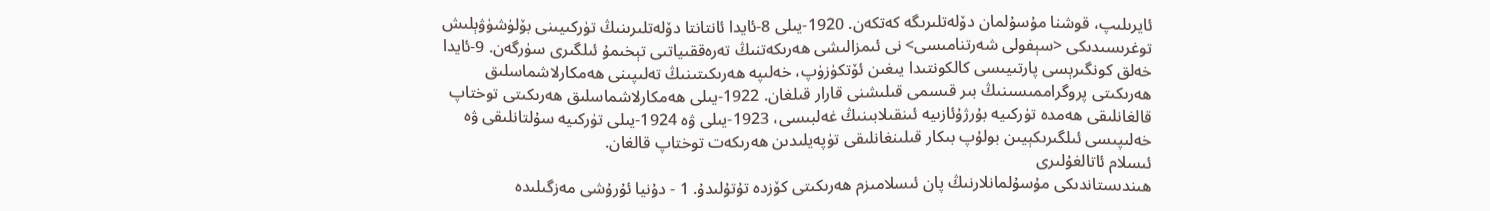ئايرىلىپ، قوشنا مۇسۇلمان دۆلەتلىرىگە كەتكەن. 1920-يىلى 8-ئايدا ئانتانتا دۆلەتلىرىنىڭ تۈركىيىنى بۆلۈشۈۋېلىش توغرىسىدىكى <سېفولى شەرتنامىسى> نى ئىمزالىشى ھەرىكەتنىڭ تەرەققىياتىى تېخىمۇ ئىلگىرى سۈرگەن. 9-ئايدا خەلق كونگىرېسى پارتىيىسى كالكونتىدا يىغىن ئۆتكۈزۈپ، خەلىپە ھەرىكىتىنىڭ تەلىپىنى ھەمكارلاشماسلىق ھەرىكىتى پروگراممىسىنىڭ بىر قىسمى قىلىشنى قارار قىلغان. 1922-يىلى ھەمكارلاشماسلىق ھەرىكىتى توختاپ قالغانلىقى ھەمدە تۈركىيە بۇرژۇئازىيە ئىنقىلابىنىڭ غەلبىسى، 1923-يىلى ۋە 1924-يىلى تۈركىيە سۇلتانلىقى ۋە خەلىپىسى ئىلگىرىكېيىن بولۇپ بىكار قىلىنغانلىقى تۈپەيلىدىن ھەرىكەت توختاپ قالغان.
ئىسلام ئاتالغۇلىرى
ھىندىستاندىكى مۇسۇلمانلارنىڭ پان ئىسلامىزم ھەرىكىتى كۆزدە تۇتۇلىدۇ. 1 - دۇنيا ئۇرۇشى مەزگىلىدە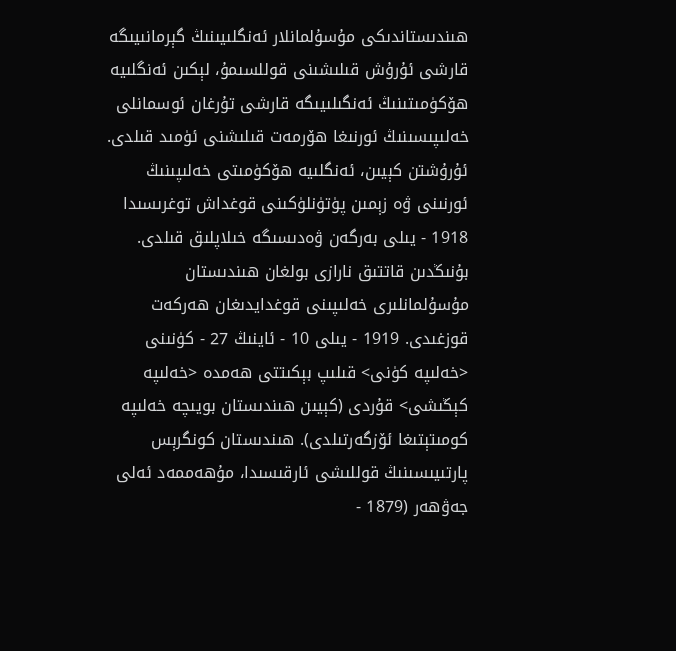ھىندىستاندىكى مۇسۇلمانلار ئەنگلىيىنىڭ گېرمانىيىگە قارشى ئۇرۇش قىلىشىنى قوللسىمۇ، لېكىن ئەنگلىيە ھۆكۈمىتىنىڭ ئەنگىلىيىگە قارشى تۇرغان ئوسمانلى خەلىپىسىنىڭ ئورنىغا ھۆرمەت قىلىشنى ئۈمىد قىلدى. ئۇرۇشتن كېيىن، ئەنگلىيە ھۆكۈمىتى خەلىپىنىڭ ئورنىنى ۋە زېمىن پۈتۈنلۈكىنى قوغداش توغرىسىدا 1918 - يىلى بەرگەن ۋەدىسىگە خىلاپلىق قىلدى. بۇنىڭدىن قاتتىق نارازى بولغان ھىندىستان مۇسۇلمانلىرى خەلىپىنى قوغدايدىغان ھەركەت قوزغىدى. 1919 - يىلى 10 - ئاينىڭ 27 - كۈنىنى <خەلىپە كۈنى> قىلىپ بېكىتتى ھەمدە <خەلىپە كېڭىشى> قۇردى (كېيىن ھىندىستان بويىچە خەلىپە كومىتېتىغا ئۆزگەرتىلدى). ھىندىستان كونگرېس پارتىيىسىنىڭ قوللىشى ئارقىسىدا، مۇھەممەد ئەلى جەۋھەر (1879 -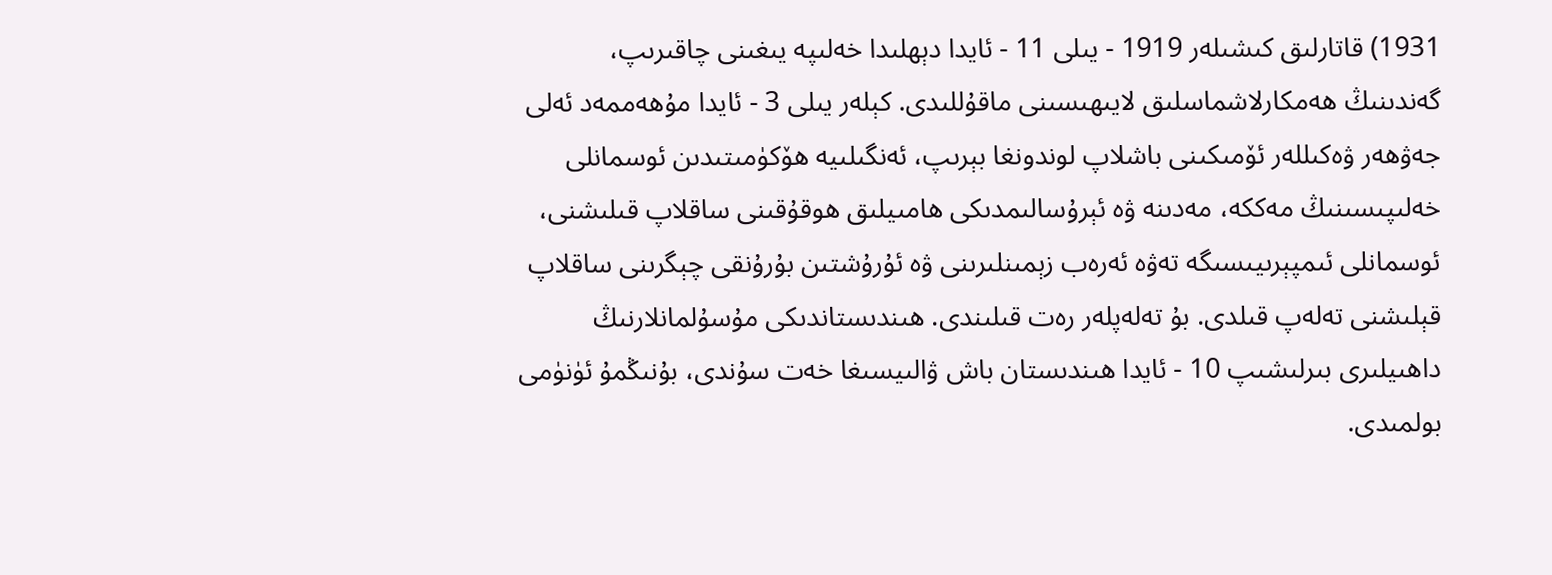1931) قاتارلىق كىشىلەر 1919 - يىلى 11 - ئايدا دېھلىدا خەلىپە يىغىنى چاقىرىپ، گەندىنىڭ ھەمكارلاشماسلىق لايىھىسىنى ماقۇللىدى. كېلەر يىلى 3 - ئايدا مۇھەممەد ئەلى جەۋھەر ۋەكىللەر ئۆمىكىنى باشلاپ لوندونغا بېرىپ، ئەنگىلىيە ھۆكۈمىتىدىن ئوسمانلى خەلىپىسىنىڭ مەككە، مەدىنە ۋە ئېرۇسالىمدىكى ھامىيلىق ھوقۇقىنى ساقلاپ قىلىشنى، ئوسمانلى ئىمپېرىيىسىگە تەۋە ئەرەب زېمىنلىرىنى ۋە ئۇرۇشتىن بۇرۇنقى چېگرىنى ساقلاپ قېلىشنى تەلەپ قىلدى. بۇ تەلەپلەر رەت قىلىندى. ھىندىستاندىكى مۇسۇلمانلارنىڭ داھىيلىرى بىرلىشىپ 10 - ئايدا ھىندىستان باش ۋالىيسىغا خەت سۇندى، بۇنىڭمۇ ئۈنۈمى بولمىدى.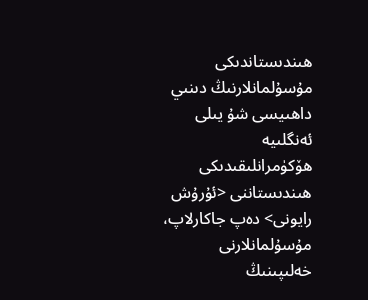ھىندىستاندىكى مۇسۇلمانلارنىڭ دىنىي داھىيسى شۇ يىلى ئەنگلىيە ھۆكۈمرانلىقىدىكى ھىندىستاننى <ئۇرۇش رايونى> دەپ جاكارلاپ، مۇسۇلمانلارنى خەلىپىنىڭ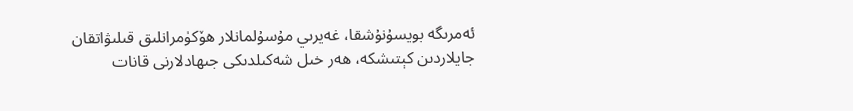ئەمرىگە بويسۇنۇشقا، غەيرىي مۇسۇلمانلار ھۆكۈمرانلىق قىلىۋاتقان جايلاردىن كېتىشكە، ھەر خىل شەكىلدىكى جىھادلارنى قانات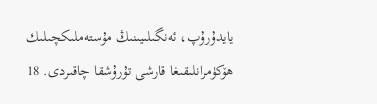يايدۇرۇپ، ئەنگىلىيىنىڭ مۇستەملىكچىلىك ھۆكۈمرانلىقىغا قارشى تۇرۇشقا چاقىردى. 18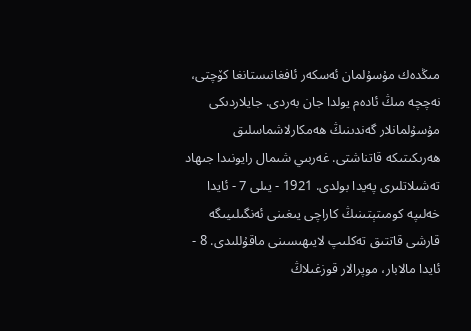مىڭدەك مۇسۇلمان ئەسكەر ئافغانىستانغا كۆچتى، نەچچە مىڭ ئادەم يولدا جان بەردى. جايلاردىكى مۇسۇلمانلار گەندىنىڭ ھەمكارلاشماسلىق ھەرىكىتىكە قاتناشتى. غەربىي شىمال رايونىدا جىھاد تەشىلاتلىرى پەيدا بولدى. 1921 - يىلى 7 - ئايدا خەلىپە كومىتېتىنىڭ كاراچى يىغىنى ئەنگىلىيىگە قارشى قاتتىق تەكلىپ لايىھىسىنى ماقۇللىدى. 8 - ئايدا مالابار، موپرالار قوزغىلاڭ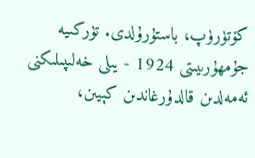كۆتۈرۈپ، باستۇرۇلدى. تۈركىيە جۇمھۇرىيىتى 1924 - يىلى خەلىپىلىكنى ئەمەلدىن قالدۇرغاندىن كېيىن،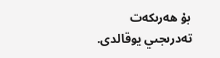بۇ ھەرىكەت تەدرىجىي يوقالدى.